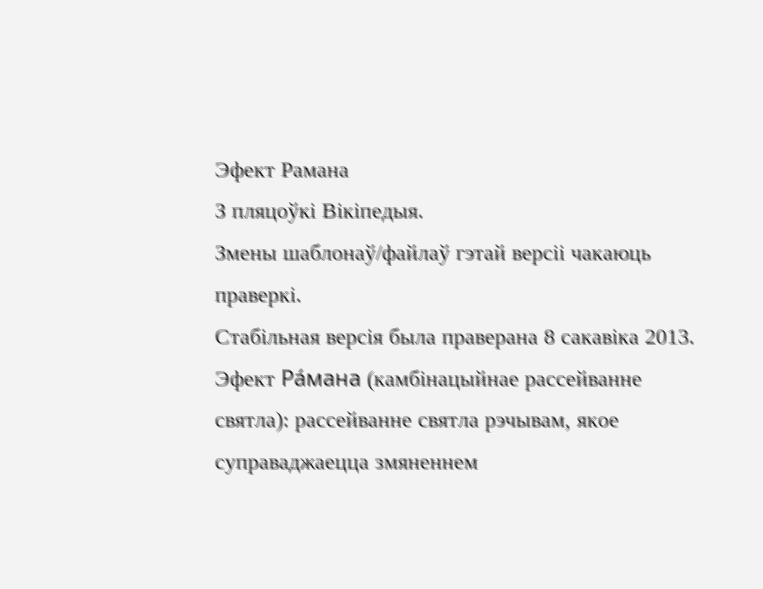Эфект Рамана
З пляцоўкі Вікіпедыя.
Змены шаблонаў/файлаў гэтай версіі чакаюць праверкі.
Стабільная версія была праверана 8 сакавіка 2013.
Эфект Ра́мана (камбінацыйнае рассейванне святла): рассейванне святла рэчывам, якое суправаджаецца змяненнем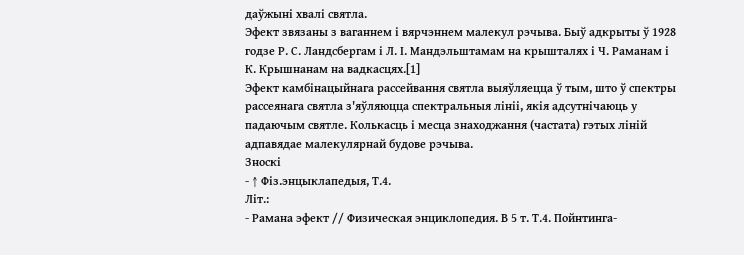даўжыні хвалі святла.
Эфект звязаны з ваганнем і вярчэннем малекул рэчыва. Быў адкрыты ў 1928 годзе Р. С. Ландсбергам і Л. І. Мандэльштамам на крышталях і Ч. Раманам і К. Крышнанам на вадкасцях.[1]
Эфект камбінацыйнага рассейвання святла выяўляецца ў тым, што ў спектры рассеянага святла з'яўляюцца спектральныя лініі, якія адсутнічаюць у падаючым святле. Колькасць і месца знаходжання (частата) гэтых ліній адпавядае малекулярнай будове рэчыва.
Зноскі
- ↑ Фіз.энцыклапедыя, Т.4.
Літ.:
- Рамана эфект // Физическая энциклопедия. В 5 т. Т.4. Пойнтинга-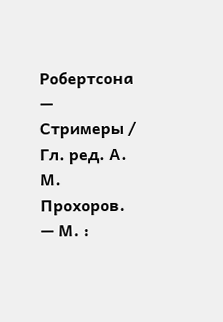Робертсона — Стримеры / Гл. ред. А. М. Прохоров. — М. :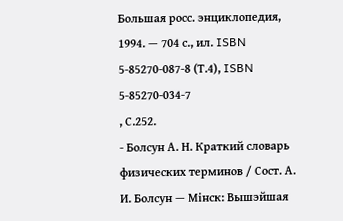Большая росс. энциклопедия, 1994. — 704 с., ил. ISBN 5-85270-087-8 (Т.4), ISBN 5-85270-034-7
, С.252.
- Болсун А. Н. Краткий словарь физических терминов / Сост. А. И. Болсун — Мінск: Вышэйшая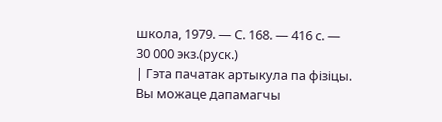школа, 1979. — С. 168. — 416 с. — 30 000 экз.(руск.)
| Гэта пачатак артыкула па фізіцы. Вы можаце дапамагчы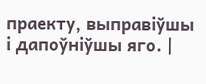праекту, выправіўшы і дапоўніўшы яго. |